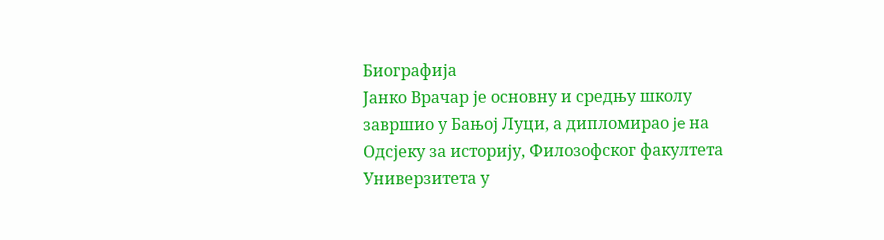Биографија
Јанко Врачар је основну и средњу школу завршио у Бањој Луци, а дипломирао je на Одсјеку за историју, Филозофског факултета Универзитета у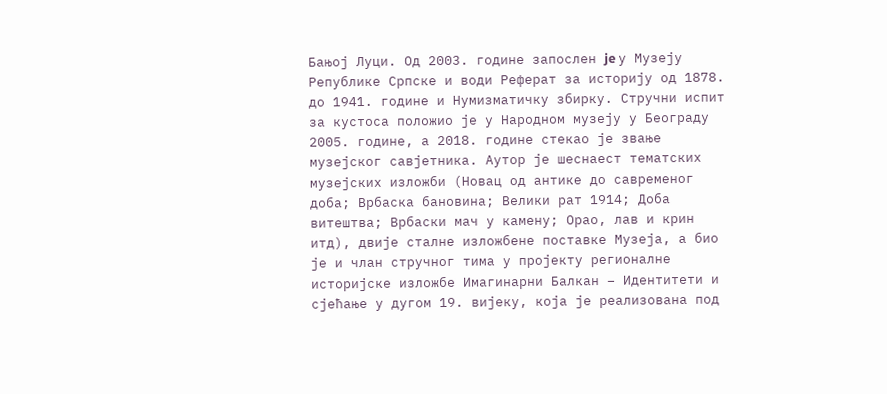Бањој Луци. Од 2003. године запослен je у Музеју Републике Српске и води Реферат за историју од 1878. до 1941. године и Нумизматичку збирку. Стручни испит за кустоса положио је у Народном музеју у Београду 2005. године, а 2018. године стекао је звање музејског савјетника. Аутор је шеснаест тематских музејских изложби (Новац од антике до савременог доба; Врбаска бановина; Велики рат 1914; Доба витештва; Врбаски мач у камену; Орао, лав и крин итд), двије сталне изложбене поставке Музеја, а био је и члан стручног тима у пројекту регионалне историјске изложбе Имагинарни Балкан – Идентитети и сјећање у дугом 19. вијеку, која је реализована под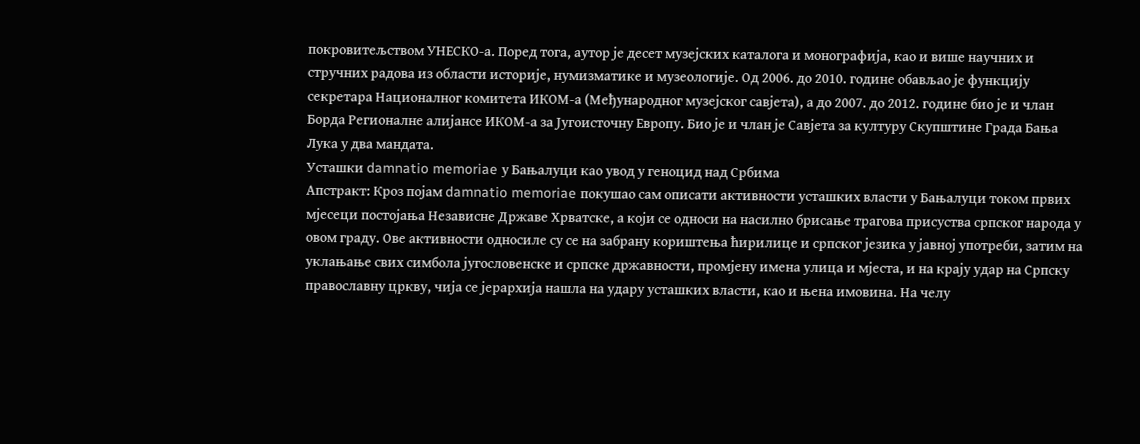покровитељством УНЕСКО-а. Поред тога, аутор је десет музејских каталога и монографија, као и више научних и стручних радова из области историје, нумизматике и музеологије. Од 2006. до 2010. године обављао је функцију секретара Националног комитета ИКОМ-а (Међународног музејског савјета), а до 2007. до 2012. године био је и члан Борда Регионалне алијансе ИКОМ-а за Југоисточну Европу. Био је и члан је Савјета за културу Скупштине Града Бања Лука у два мандата.
Усташки damnatio memoriae у Бањалуци као увод у геноцид над Србима
Апстракт: Кроз појам damnatio memoriae покушао сам описати активности усташких власти у Бањалуци током првих мјесеци постојања Независне Државе Хрватске, а који се односи на насилно брисање трагова присуства српског народа у овом граду. Ове активности односиле су се на забрану кориштења ћирилице и српског језика у јавној употреби, затим на уклањање свих симбола југословенске и српске државности, промјену имена улица и мјеста, и на крају удар на Српску православну цркву, чија се јерархија нашла на удару усташких власти, као и њена имовина. На челу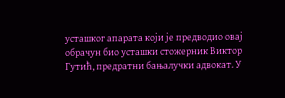усташког апарата који је предводио овај обрачун био усташки стожерник Виктор Гутић, предратни бањалучки адвокат. У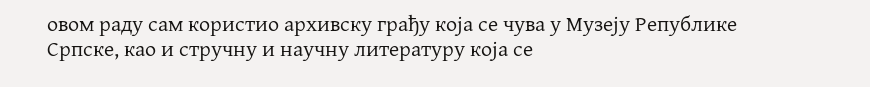овом раду сам користио архивску грађу која се чува у Музеју Републике Српске, као и стручну и научну литературу која се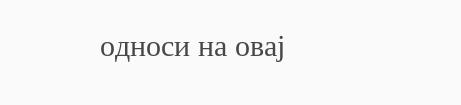односи на овај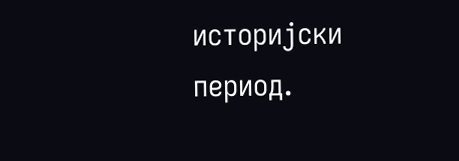историјски период.